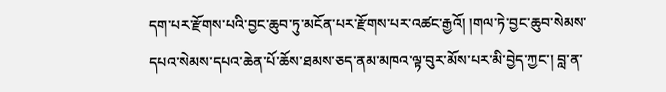དག་པར་རྫོགས་པའི་བྱང་ཆུབ་ཏུ་མངོན་པར་རྫོགས་པར་འཚང་རྒྱའོ། །གལ་ཏེ་བྱང་ཆུབ་སེམས་དཔའ་སེམས་དཔའ་ཆེན་པོ་ཆོས་ཐམས་ཅད་ནམ་མཁའ་ལྟ་བུར་མོས་པར་མི་བྱེད་ཀྱང་། བླ་ན་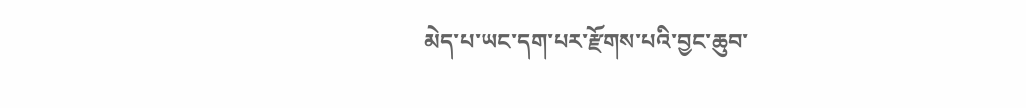མེད་པ་ཡང་དག་པར་རྫོགས་པའི་བྱང་ཆུབ་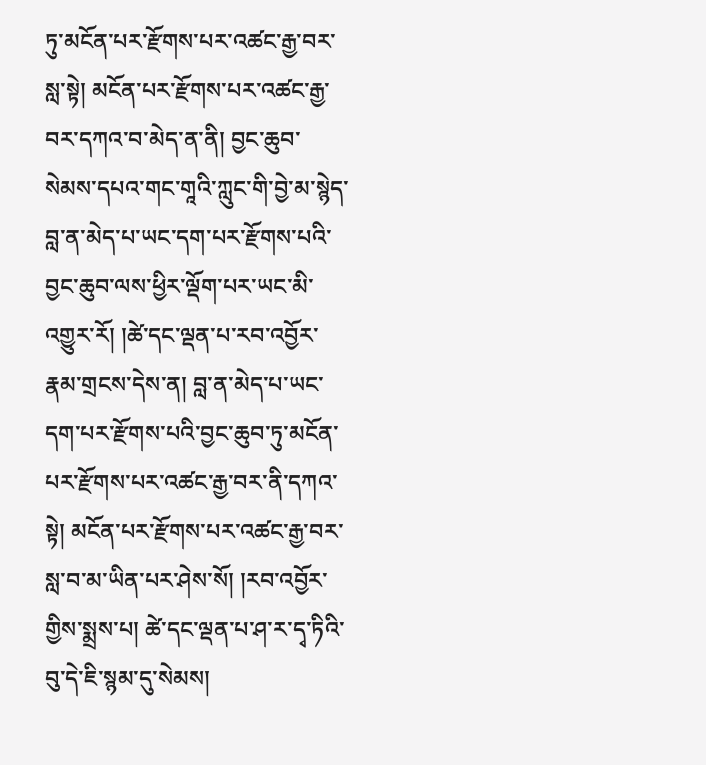ཏུ་མངོན་པར་རྫོགས་པར་འཚང་རྒྱ་བར་སླ་སྟེ། མངོན་པར་རྫོགས་པར་འཚང་རྒྱ་བར་དཀའ་བ་མེད་ན་ནི། བྱང་ཆུབ་སེམས་དཔའ་གང་གཱའི་ཀླུང་གི་བྱེ་མ་སྙེད་བླ་ན་མེད་པ་ཡང་དག་པར་རྫོགས་པའི་བྱང་ཆུབ་ལས་ཕྱིར་ལྡོག་པར་ཡང་མི་འགྱུར་རོ། །ཚེ་དང་ལྡན་པ་རབ་འབྱོར་རྣམ་གྲངས་དེས་ན། བླ་ན་མེད་པ་ཡང་དག་པར་རྫོགས་པའི་བྱང་ཆུབ་ཏུ་མངོན་པར་རྫོགས་པར་འཚང་རྒྱ་བར་ནི་དཀའ་སྟེ། མངོན་པར་རྫོགས་པར་འཚང་རྒྱ་བར་སླ་བ་མ་ཡིན་པར་ཤེས་སོ། །རབ་འབྱོར་གྱིས་སྨྲས་པ། ཚེ་དང་ལྡན་པ་ཤ་ར་དྭ་ཏིའི་བུ་དེ་ཇི་སྙམ་དུ་སེམས།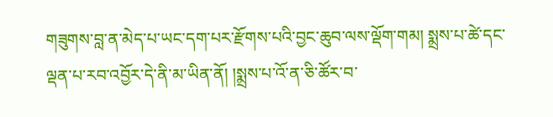གཟུགས་བླ་ན་མེད་པ་ཡང་དག་པར་རྫོགས་པའི་བྱང་ཆུབ་ལས་ལྡོག་གམ། སྨྲས་པ་ཚེ་དང་ལྡན་པ་རབ་འབྱོར་དེ་ནི་མ་ཡིན་ནོ། །སྨྲས་པ་འོ་ན་ཅི་ཚོར་བ་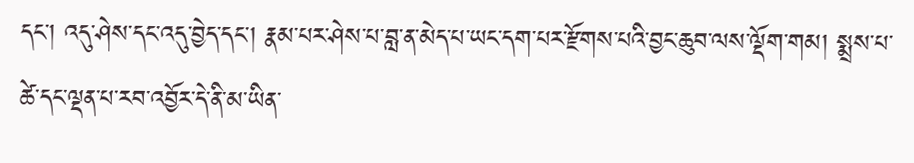དང་། འདུ་ཤེས་དང་འདུ་བྱེད་དང་། རྣམ་པར་ཤེས་པ་བླ་ན་མེད་པ་ཡང་དག་པར་རྫོགས་པའི་བྱང་ཆུབ་ལས་ལྡོག་གམ། སྨྲས་པ་ཚེ་དང་ལྡན་པ་རབ་འབྱོར་དེ་ནི་མ་ཡིན་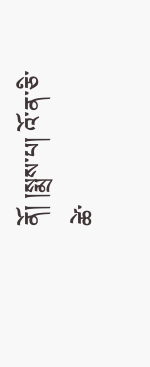ནོ། །སྨྲས་པ། འོ་ན་ཅི་ཚེ་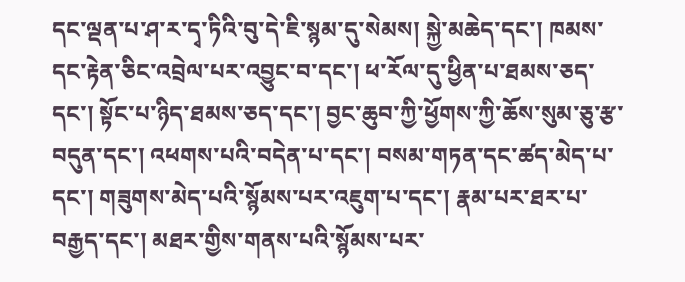དང་ལྡན་པ་ཤ་ར་དྭ་ཏིའི་བུ་དེ་ཇི་སྙམ་དུ་སེམས། སྐྱེ་མཆེད་དང་། ཁམས་དང་རྟེན་ཅིང་འབྲེལ་པར་འབྱུང་བ་དང་། ཕ་རོལ་དུ་ཕྱིན་པ་ཐམས་ཅད་དང་། སྟོང་པ་ཉིད་ཐམས་ཅད་དང་། བྱང་ཆུབ་ཀྱི་ཕྱོགས་ཀྱི་ཆོས་སུམ་ཅུ་རྩ་བདུན་དང་། འཕགས་པའི་བདེན་པ་དང་། བསམ་གཏན་དང་ཚད་མེད་པ་དང་། གཟུགས་མེད་པའི་སྙོམས་པར་འཇུག་པ་དང་། རྣམ་པར་ཐར་པ་བརྒྱད་དང་། མཐར་གྱིས་གནས་པའི་སྙོམས་པར་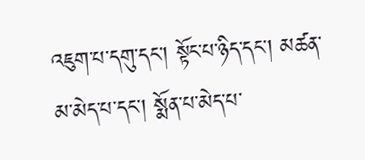འཇུག་པ་དགུ་དང་། སྟོང་པ་ཉིད་དང་། མཚན་མ་མེད་པ་དང་། སྨོན་པ་མེད་པ་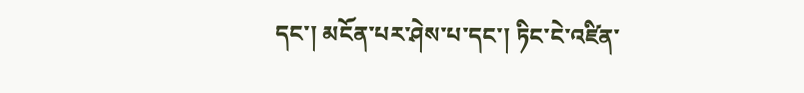དང་། མངོན་པར་ཤེས་པ་དང་། ཏིང་ངེ་འཛིན་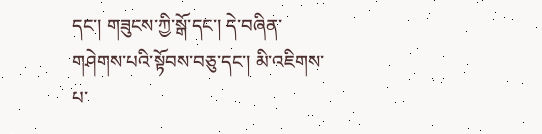དང་། གཟུངས་ཀྱི་སྒོ་དང་། དེ་བཞིན་གཤེགས་པའི་སྟོབས་བཅུ་དང་། མི་འཇིགས་པ་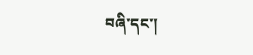བཞི་དང་།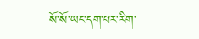སོ་སོ་ཡང་དག་པར་རིག་